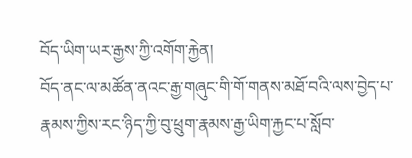བོད་ཡིག་ཡར་རྒྱས་ཀྱི་འགོག་རྐྱེན།
བོད་ནང་ལ་མཚོན་ནའང་རྒྱ་གཞུང་གི་གོ་གནས་མཐོ་བའི་ལས་བྱེད་པ་རྣམས་ཀྱིས་རང་ཉིད་ཀྱི་བུ་ཕྲུག་རྣམས་རྒྱ་ཡིག་རྐྱང་པ་སློབ་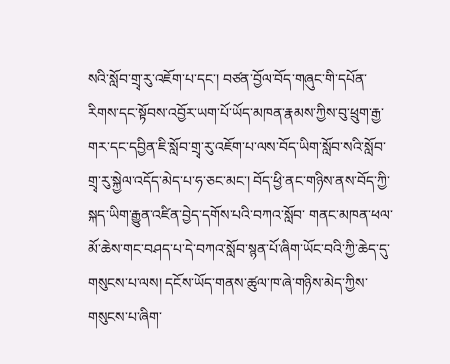སའི་སློབ་གྲྭ་རུ་འཇོག་པ་དང་། བཙན་བྱོལ་བོད་གཞུང་གི་དཔོན་རིགས་དང་སྟོབས་འབྱོར་ཡག་པོ་ཡོད་མཁན་རྣམས་ཀྱིས་བུ་ཕྲུག་རྒྱ་གར་དང་དབྱིན་ཇི་སློབ་གྲྭ་རུ་འཇོག་པ་ལས་བོད་ཡིག་སློབ་སའི་སློབ་གྲྭ་རུ་སྐྱེལ་འདོད་མེད་པ་ཧ་ཅང་མང་། བོད་ཕྱི་ནང་གཉིས་ནས་བོད་ཀྱི་སྐད་ཡིག་རྒྱུན་འཛིན་བྱེད་དགོས་པའི་བཀའ་སློབ་ གནང་མཁན་ཕལ་མོ་ཆེས་གང་བཤད་པ་དེ་བཀའ་སློབ་སྙན་པོ་ཞིག་ཡོང་བའི་ཀྱི་ཆེད་དུ་གསུངས་པ་ལས། དངོས་ཡོད་གནས་ཚུལ་ཁ་ཞེ་གཉིས་མེད་ཀྱིས་གསུངས་པ་ཞིག་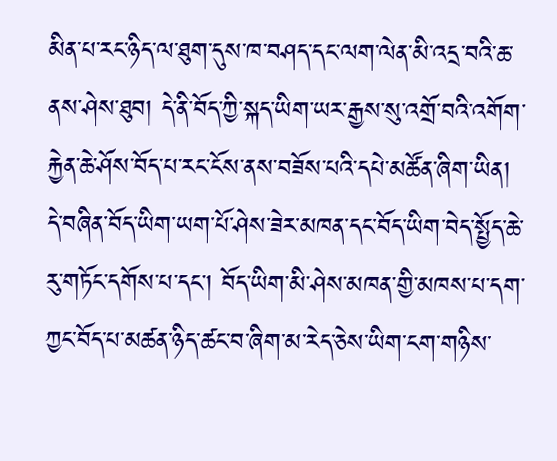མིན་པ་རང་ཉིད་ལ་ཐུག་དུས་ཁ་བཤད་དང་ལག་ལེན་མི་འདྲ་བའི་ཆ་ནས་ཤེས་ཐུབ། དེ་ནི་བོད་ཀྱི་སྐད་ཡིག་ཡར་རྒྱས་སུ་འགྲོ་བའི་འགོག་རྐྱེན་ཆེ་ཤོས་བོད་པ་རང་ངོས་ནས་བཟོས་པའི་དཔེ་མཚོན་ཞིག་ཡིན།
དེ་བཞིན་བོད་ཡིག་ཡག་པོ་ཤེས་ཟེར་མཁན་དང་བོད་ཡིག་བེད་སྤྱོད་ཆེ་རུ་གཏོང་དགོས་པ་དང་། བོད་ཡིག་མི་ཤེས་མཁན་གྱི་མཁས་པ་དག་ཀྱང་བོད་པ་མཚན་ཉིད་ཚང་བ་ཞིག་མ་རེད་ཅེས་ཡིག་ངག་གཉིས་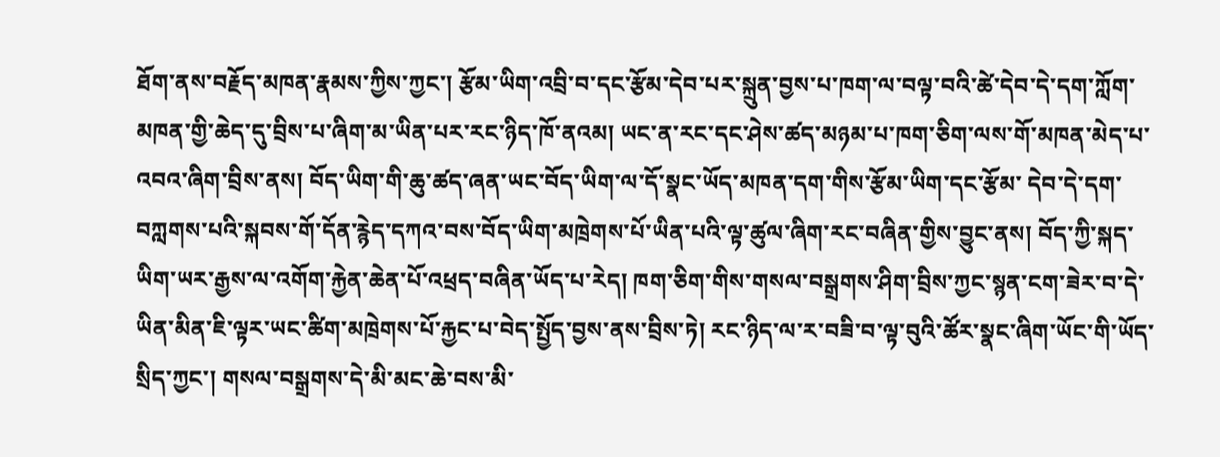ཐོག་ནས་བརྗོད་མཁན་རྣམས་ཀྱིས་ཀྱང་། རྩོམ་ཡིག་འབྲི་བ་དང་རྩོམ་དེབ་པར་སྐྲུན་བྱས་པ་ཁག་ལ་བལྟ་བའི་ཚེ་དེབ་དེ་དག་ཀློག་མཁན་གྱི་ཆེད་དུ་བྲིས་པ་ཞིག་མ་ཡིན་པར་རང་ཉིད་ཁོ་ནའམ། ཡང་ན་རང་དང་ཤེས་ཚད་མཉམ་པ་ཁག་ཅིག་ལས་གོ་མཁན་མེད་པ་འབའ་ཞིག་བྲིས་ནས། བོད་ཡིག་གི་ཆུ་ཚད་ཞན་ཡང་བོད་ཡིག་ལ་དོ་སྣང་ཡོད་མཁན་དག་གིས་རྩོམ་ཡིག་དང་རྩོམ་ དེབ་དེ་དག་བཀླགས་པའི་སྐབས་གོ་དོན་རྙེད་དཀའ་བས་བོད་ཡིག་མཁྲེགས་པོ་ཡིན་པའི་ལྟ་ཚུལ་ཞིག་རང་བཞིན་གྱིས་བྱུང་ནས། བོད་ཀྱི་སྐད་ཡིག་ཡར་རྒྱས་ལ་འགོག་རྐྱེན་ཆེན་པོ་འཕྲད་བཞིན་ཡོད་པ་རེད། ཁག་ཅིག་གིས་གསལ་བསྒྲགས་ཤིག་བྲིས་ཀྱང་སྙན་ངག་ཟེར་བ་དེ་ཡིན་མིན་ཇི་ལྟར་ཡང་ཚིག་མཁྲེགས་པོ་རྐྱང་པ་བེད་སྤྱོད་བྱས་ནས་བྲིས་ཏེ། རང་ཉིད་ལ་ར་བཟི་བ་ལྟ་བུའི་ཚོར་སྣང་ཞིག་ཡོང་གི་ཡོད་སྲིད་ཀྱང་། གསལ་བསྒྲགས་དེ་མི་མང་ཆེ་བས་མི་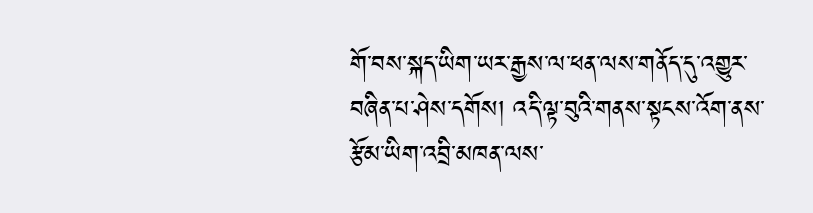གོ་བས་སྐད་ཡིག་ཡར་རྒྱས་ལ་ཕན་ལས་གནོད་དུ་འགྱུར་བཞིན་པ་ཤེས་དགོས། འདི་ལྟ་བུའི་གནས་སྟངས་འོག་ནས་རྩོམ་ཡིག་འབྲི་མཁན་ལས་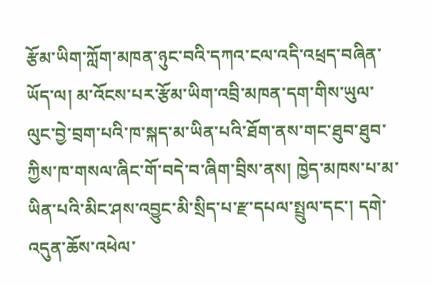རྩོམ་ཡིག་ཀློག་མཁན་ཉུང་བའི་དཀའ་ངལ་འདི་འཕྲད་བཞིན་ཡོད་ལ། མ་འོངས་པར་རྩོམ་ཡིག་འབྲི་མཁན་དག་གིས་ཡུལ་ལུང་བྱེ་བྲག་པའི་ཁ་སྐད་མ་ཡིན་པའི་ཐོག་ནས་གང་ཐུབ་ཐུབ་ཀྱིས་ཁ་གསལ་ཞིང་གོ་བདེ་བ་ཞིག་བྲིས་ནས། ཁྱེད་མཁས་པ་མ་ཡིན་པའི་མིང་ཤས་འབྱུང་མི་སྲིད་པ་རྫ་དཔལ་སྤྲུལ་དང་། དགེ་འདུན་ཆོས་འཕེལ་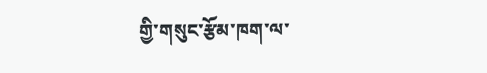གྱི་གསུང་རྩོམ་ཁག་ལ་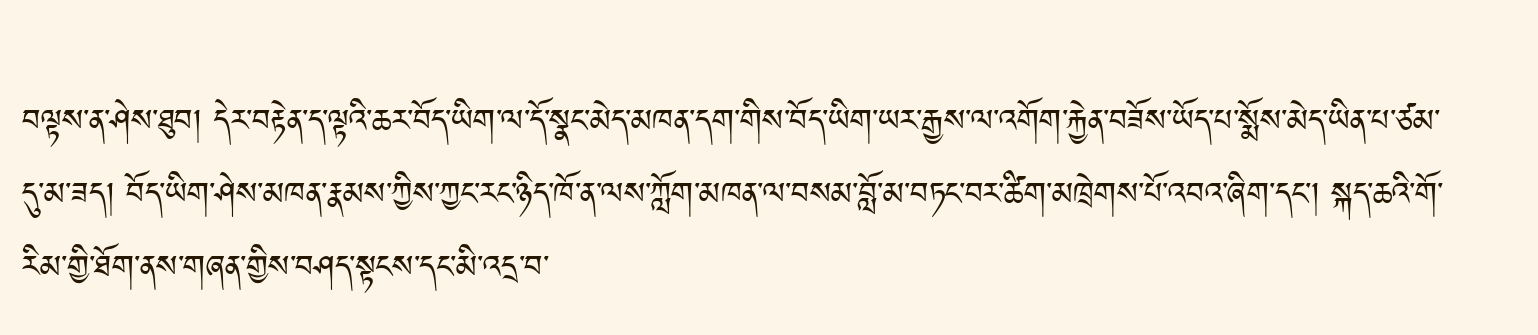བལྟས་ན་ཤེས་ཐུབ། དེར་བརྟེན་ད་ལྟའི་ཆར་བོད་ཡིག་ལ་དོ་སྣང་མེད་མཁན་དག་གིས་བོད་ཡིག་ཡར་རྒྱས་ལ་འགོག་རྐྱེན་བཟོས་ཡོད་པ་སྨོས་མེད་ཡིན་པ་ཙམ་དུ་མ་ཟད། བོད་ཡིག་ཤེས་མཁན་རྣམས་ཀྱིས་ཀྱང་རང་ཉིད་ཁོ་ན་ལས་ཀློག་མཁན་ལ་བསམ་བློ་མ་བཏང་བར་ཚིག་མཁྲེགས་པོ་འབའ་ཞིག་དང་། སྐད་ཆའི་གོ་རིམ་གྱི་ཐོག་ནས་གཞན་གྱིས་བཤད་སྟངས་དང་མི་འདྲ་བ་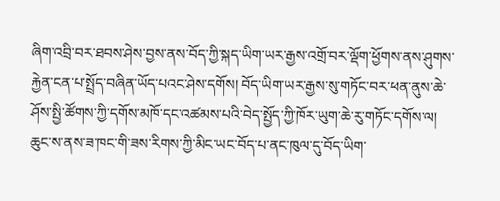ཞིག་འབྲི་བར་ཐབས་ཤེས་བྱས་ནས་བོད་ཀྱི་སྐད་ཡིག་ཡར་རྒྱས་འགྲོ་བར་ལྡོག་ཕྱོགས་ནས་ཤུགས་རྐྱེན་ངན་པ་སྤྲོད་བཞིན་ཡོད་པའང་ཤེས་དགོས། བོད་ཡིག་ཡར་རྒྱས་སུ་གཏོང་བར་ཕན་ནུས་ཆེ་ཤོས་སྤྱི་ཚོགས་ཀྱི་དགོས་མཁོ་དང་འཚམས་པའི་བེད་སྤྱོད་ཀྱི་ཁོར་ཡུག་ཆེ་རུ་གཏོང་དགོས་ལ། ཆུང་ས་ནས་ཟ་ཁང་གི་ཟས་རིགས་ཀྱི་མིང་ཡང་བོད་པ་ནང་ཁུལ་དུ་བོད་ཡིག་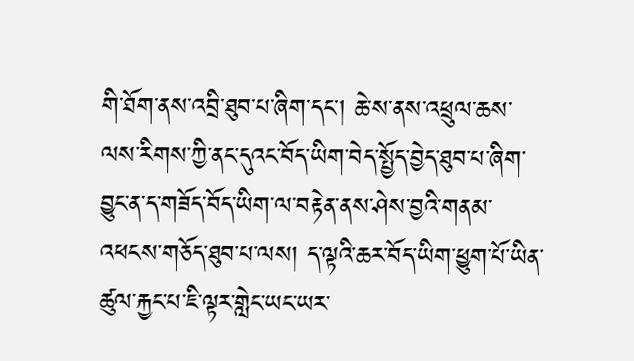གི་ཐོག་ནས་འབྲི་ཐུབ་པ་ཞིག་དང་། ཆེ་ས་ནས་འཕྲུལ་ཆས་ལས་རིགས་ཀྱི་ནང་དུའང་བོད་ཡིག་བེད་སྤྱོད་བྱེད་ཐུབ་པ་ཞིག་བྱུང་ན་ད་གཟོད་བོད་ཡིག་ལ་བརྟེན་ནས་ཤེས་བྱའི་གནམ་འཕངས་གཅོད་ཐུབ་པ་ལས། ད་ལྟའི་ཆར་བོད་ཡིག་ཕྱུག་པོ་ཡིན་ཚུལ་རྐྱང་པ་ཇི་ལྟར་གླེང་ཡང་ཡར་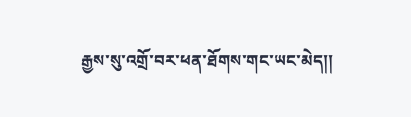རྒྱས་སུ་འགྲོ་བར་ཕན་ཐོགས་གང་ཡང་མེད།།